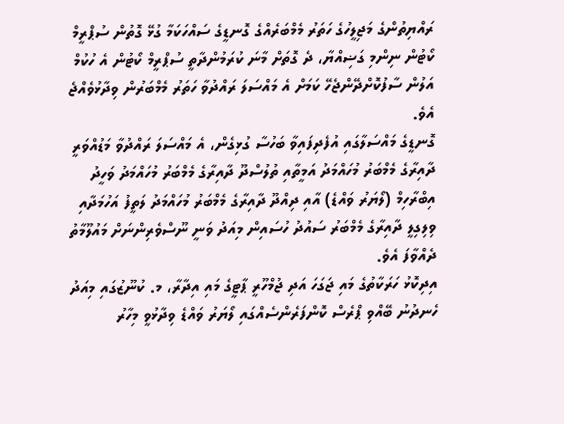ރައްޔިތުންގެ މަޖިލީހުގެ ހަތަރު މެމްބަރެއްގެ ގޮނޑީގެ ސައްހަކަމާ ގުޅޭ ގޮތުން ސުޕްރީމް ކޯޓުން ނިންމި ގަޟިއްޔާ، ދެ ގޮތަށް މާނަ ކުރަމުންދާތީ ސުޕްރީމް ކޯޓުން އެ ހުކުމް އަލުން ސާފުކޮށްދޭންޖެހޭ ކަމަށް އެ މައްސަލަ ރައްދުވާ ހަތަރު މެމްބަރުން ވިދާޅުވެއްޖެ އެވެ.
ގޮނޑީގެ މައްސަލާގައި އުފެދިފައިވާ ބަހުސާ ގުޅިގެން، އެ މައްސަލަ ރައްދުވާ މަޑުއްވަރީ ދާއިރާގެ މެމްބަރު މުހައްމަދު އަމީތާއި ތުލުސްދޫ ދާއިރާގެ މެމްބަރު މުހައްމަދު ވަހީދު އިބްރާހިމް (ލޯޔަރު ވައްޑެ) އާއި ދިއްދޫ ދާއިރާގެ މެމްބަރު މުހައްމަދު ލަތީފު އަހުމަދާއި ވިލިގިލީ ދާއިރާގެ މެމްބަރު ސައުދު ހުސައިން މިއަދު ވަނީ ނޫސްވެރިންނަށް މައުލޫމާތު ދެއްވާފަ އެވެ.
އިދިކޮޅު ހަރަކާތުގެ މައި ޖަގަހަ އަދި ޖުމްހޫރީ ޕާޓީގެ މައި އިދާރާ، މ. ކުނޫޒުގައި މިއަދު ހެނދުނު ބޭއްވި ޕްރެސް ކޮންފަރެންސެއްގައި ލޯޔަރު ވައްޑެ ވިދާޅުވީ މިހާރު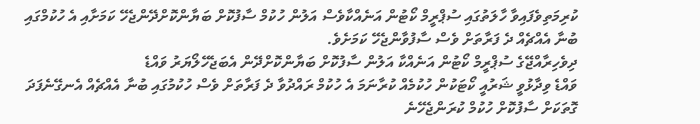ކުރިމަތިވެފައިވާ ހާލަތުގައި ސުޕްރީމް ކޯޓުން އަނެއްކާވެސް އަލުން ހުކުމް ސާފުކޮށް ބަޔާންކޮށްދޭންޖެހޭ ކަމަށާއި އެ ހުކުމްގައި ބުނާ އެއްޗެއް ދެ ފަރާތަށް ވެސް ސާފުވާންޖެހޭ ކަމަށެވެ.
ދިވެހިރާއްޖޭގެ ސުޕްރީމް ކޯޓުން އަނެއްކާ އަލުން ސާފުކޮށް ބަޔާންކޮށްދޭން އެބަޖެހޭލޯޔަރު ވައްޑެ
ވައްޑެ ވިދާޅުވީ ޝަރުއީ ކޯޓަކުން ހުކުމެއް ކުރާނަމަ އެ ހުކުމް ރައްދުވާ ދެ ފަރާތަށް ވެސް ހުކުމުގައި ބުނާ އެއްޗެއް އެނގޭނެފަދަ ގޮތަކަށް ސާފުކޮށް ހުކުމް ކުރަންޖެހޭނެ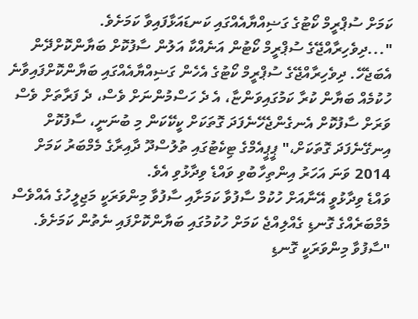ކަމަށް ސުޕްރީމް ކޯޓުގެ ގަޟިއްޔާއެއްގައި ކަނޑައަޅާފައިވާ ކަމަށެވެ.
"...ދިވެހިރާއްޖޭގެ ސުޕްރީމް ކޯޓުން އަނެއްކާ އަލުން ސާފުކޮށް ބަޔާންކޮށްދޭން އެބަޖެހޭ. ދިވެހިރާއްޖޭގެ ސުޕްރީމް ކޯޓުގެ އެހެން ގަޟިއްޔާއެއްގައި ބަޔާންކޮށްފައިވާނެ ހުކުމެއް ބަޔާން ކުރާ ކަމުގައިވަންޏާ، އެ ދެ ހަސްމުންނަށް ވެސް، ދެ ފަރާތަށް ވެސް ވަރަށް ސާފުކޮށް އެނގެންޖެހޭނެފަދަ ގޮތަކަށް ކީކޭކަން މި ބުނަނީ، ސާފުކޮށް އިނގޭނެފަދަ ގޮތަކަށް،" ޕީޕީއެމްގެ ޓިކެޓުގައި ތުލުސްދޫ ދާއިރާގެ މެމްބަރު ކަމަށް 2014 ވަނަ އަހަރު އިންތިހާބުވި ވައްޑެ ވިދާޅުވި އެވެ.
ވައްޑެ ވިދާޅުވީ އޭނާއަށް ހުކުމް ސާފުވާ ކަމަށާއި ސާފުވާ މިންވަރަކީ މަޖިލީހުގެ އެއްވެސް މެމްބަރެއްގެ ގޮނޑި ގެއްލިއްޖެ ކަމަށް ހުކުމުގައި ބަޔާންކޮށްފައި ނެތުން ކަމަށެވެ.
"ސާފުވާ މިންވަރަކީ ގޮނޑި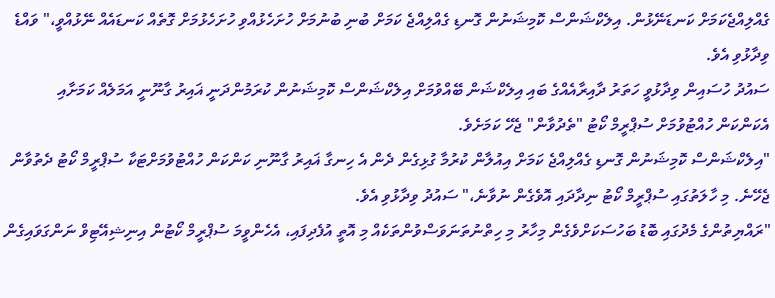ގެއްލިއްޖެކަމަށް ކަނޑަނޭޅުން. އިލެކްޝަންސް ކޮމިޝަނުން ގޮނޑި ގެއްލިއްޖެ ކަމަށް ބުނި ބުނުމަށް ހުށަހެޅުއްވި ހުށަހެޅުމަށް ގޮތެއް ކަނޑައެއް ނޭޅުއްވީ،" ވައްޑެ ވިދާޅުވި އެވެ.
ސައުދު ހުސައިން ވިދާޅުވީ ހަތަރު ދާއިރާއެއްގެ ބައި އިލެކްޝަން ބޭއްވުމަށް އިލެކްޝަންސް ކޮމިޝަނުން ކުރަމުންދަނީ ޣައިރު ގާނޫނީ އަމަލެއް ކަމަށާއި އެކަންކަން ހުއްޓުވުމަށް ސުޕްރީމް ކޯޓު "ތެދުވާން" ޖެހޭ ކަމަށެވެ.
"އިލެކްޝަންސް ކޮމިޝަނުން ގޮނޑި ގެއްލިއްޖެ ކަމަށް އިއުލާން ކުރުމާ ގުޅިގެން ދެން އެ ހިނގާ ޣައިރު ގާނޫނި ކަންކަން ހުއްޓުވުމަށްޓަކާ ސުޕްރީމް ކޯޓު ދެތުވާން ޖެހޭނެ. މި ހާލަތުގައި ސުޕްރީމް ކޯޓު ނިދާދައި އޮވެގެން ނުވާނެ،" ސައުދު ވިދާޅުވި އެވެ.
"ރައްޔިތުންގެ މެދުގައި ބޮޑު ބަހުސަކަށްވެގެން މިހާރު މި ހިތްނުތަނަވަސްވުންތަކެއް މި އޮތީ އުފެދިފައި، އެހެންވީމަ ސުޕްރީމް ކޯޓުން އިނިޝިއޭޓިވް ނަންގަވައިގެން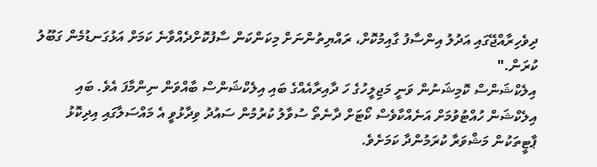ދިވެހިރާއްޖޭގައި އަދުލު އިންސާފު ގާއިމުކޮށް، ރައްޔިތުންނަށް މިކަންކަން ސާފުކޮށްދެއްވާނެ ކަމަށް އަޅުގަނޑުމެން ގަބޫލު ކުރަން."
އިލެކްޝަންސް ކޮމިޝަނުން ވަނީ މަޖިލީހުގެ ހަ ދާއިރާއެއްގެ ބައި އިލެކްޝަންސް ބާއްވަން ނިންމާފަ އެވެ. ބައި އިލެކްޝަން ހުއްޓުވުމަށް އަނެއްކާވެސް ކޯޓަށް ދާނެތޯ ސުވާލު ކުރުމުން ސައުދު ވިދާޅުވީ އެ މައްސަލާގައި އިދިކޮޅު ޕާޓީތަކުން މަޝްވަރާ ކުރަމުންދާ ކަމަށެވެ.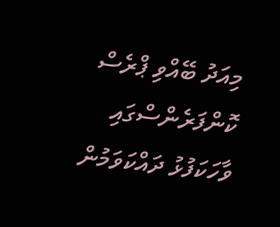މިއަދު ބޭއްވި ޕްރެސް ކޮންފަރެންސްގައި ވާހަކަފުޅު ދައްކަވަމުން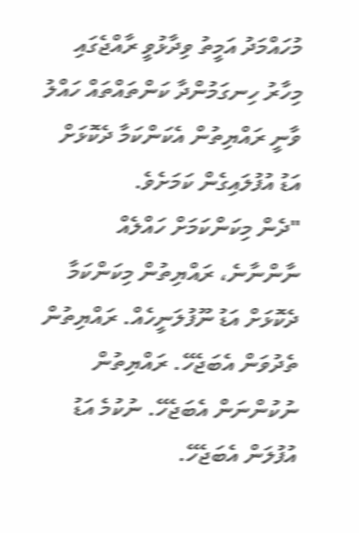މުހައްމަދު އަމީތު ވިދާޅުވީ ރާއްޖެގައި މިހާރު ހިނގަމުންދާ ކަންތައްތައް ހައްލު ވާނީ ރައްޔިތުން އެކަންކަމާ ދެކޮޅަށް އަޑު އުފުލައިގެން ކަމަށެވެ.
"ދެން މިކަންކަމަށް ހައްލެއް ނާންނާނެ، ރައްޔިތުން މިކަންކަމާ ދެކޮޅަށް އަޑު ނޫފުލަނީހެއް. ރައްޔިތުން ތެދުވަން އެބަޖެހޭ. ރައްޔިތުން ނުކުންނަން އެބަޖެހޭ. ނުކުމެ އަޑު އުފުލަން އެބަޖެހޭ.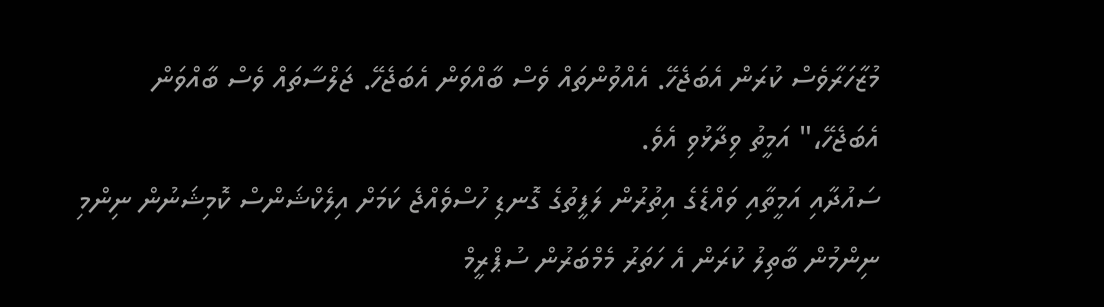މުޒާހަރާވެސް ކުރަން އެބަޖެހޭ. އެއްވުންތައް ވެސް ބާއްވަން އެބަޖެހޭ. ޖަލްސާތައް ވެސް ބާއްވަން އެބަޖެހޭ،" އަމީތު ވިދާޅުވި އެވެ.
ސައުދާއި އަމީތާއި ވައްޑެގެ އިތުރުން ލަފީތުގެ ގޮނޑި ހުސްވެއްޖެ ކަމަށް އިލެކްޝަންސް ކޮމިޝަނުން ނިންމި ނިންމުން ބާތިލު ކުރަން އެ ހަތަރު މެމްބަރުން ސުޕްރީމް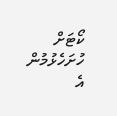ކޯޓަށް ހުށަހެޅުމުން އެ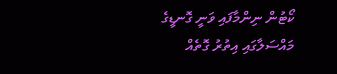ކޯޓުން ނިންމާފައި ވަނީ ގޮނޑީގެ މައްސަލާގައި އިތުރު ގޮތެއް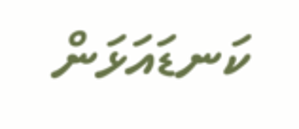ކަނޑައަޅަން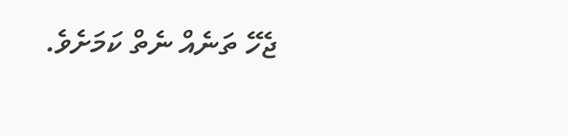ޖެހޭ ތަނެއް ނެތް ކަމަށެވެ.